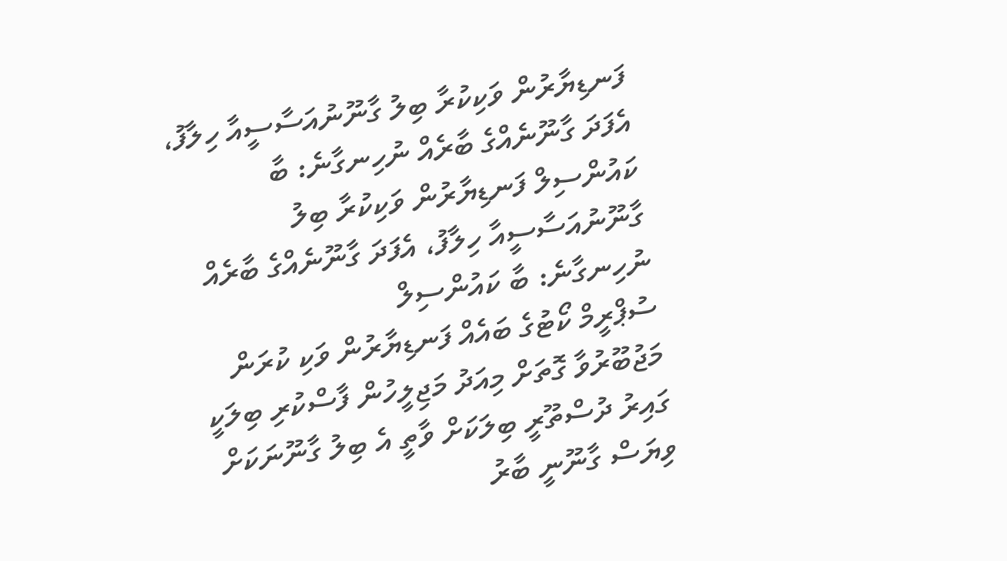ފަނޑިޔާރުން ވަކިކުރާ ބިލު ގާނޫނުއަސާސީއާ ހިލާފު، އެފަދަ ގާނޫނެއްގެ ބާރެއް ނުހިނގާނެ: ބާ ކައުންސިލް ފަނޑިޔާރުން ވަކިކުރާ ބިލު ގާނޫނުއަސާސީއާ ހިލާފު، އެފަދަ ގާނޫނެއްގެ ބާރެއް ނުހިނގާނެ: ބާ ކައުންސިލް
ސުޕްރީމް ކޯޓުގެ ބައެއް ފަނޑިޔާރުން ވަކި ކުރަން މަޖުބޫރުވާ ގޮތަށް މިއަދު މަޖިލީހުން ފާސްކުރި ބިލަކީ ގައިރު ދުސްތޫރީ ބިލަކަށް ވާތީ އެ ބިލު ގާނޫނަކަށް ވިޔަސް ގާނޫނީ ބާރު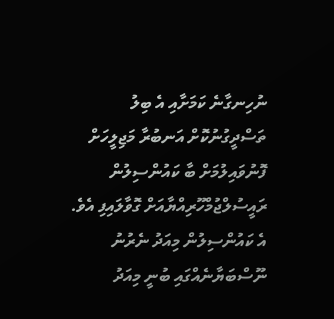ނުހިނގާނެ ކަމަށާއި އެ ބިލު ތަސްދީގުނުކޮށް އަނބުރާ މަޖިލީހަށް ފޮނުވައިލުމަށް ބާ ކައުންސިލުން ރައީސުލްޖުމްހޫރިއްޔާއަށް ގޮވާލައިފި އެވެ.
އެ ކައުންސިލުން މިއަދު ނެރުނު ނޫސްބަޔާނެއްގައި ބުނީ މިއަދު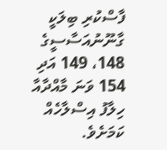ފާސްކުރި ބިލަކީ ގާނޫނުއަސާސީގެ 148، 149 އަދި 154 ވަނަ މާއްދާއާ ހިލާފު އިސްލާހެއް ކަމަށެވެ.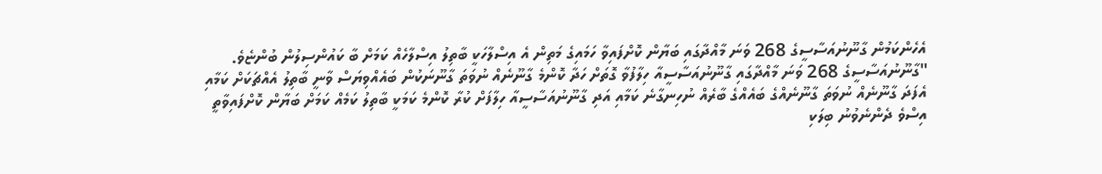އެހެންކަމުން ގާނޫނުއަސާސީގެ 268 ވަނަ މާއްދާގައި ބަޔާން ކޮށްފައިވާ ހަމައިގެ މަތިން އެ އިސްލާހަކީ ބާތިލު އިސްލާހެއް ކަމަށް ބާ ކައުންސިލުން ބުންޏެވެ.
"ގާނޫނުއަސާސީގެ 268 ވަނަ މާއްދާގައި ގާނޫނުއަސާސީއާ ހިލާފުވާ ގޮތަށް ހަދާ ކޮންމެ ގާނޫނެއް ނުވަތަ ގާނޫނަކުން ބައެއްވިޔަސް ވާނީ ބާތިލު އެއްޗަކަށް ކަމާއި އެފަދަ ގާނޫނެއް ނުވަތަ ގާނޫނެއްގެ ބައެއްގެ ބާރެއް ނުހިނގާނެ ކަމާއި އަދި ގާނޫނުއަސާސީއާ ހިލާފަށް ކުރާ ކޮންމެ ކަމަކީ ބާތިލު ކަމެއް ކަމަށް ބަޔާން ކޮށްފައިވާތީ އިސްވެ ދެންނެވުނު ބިލަކި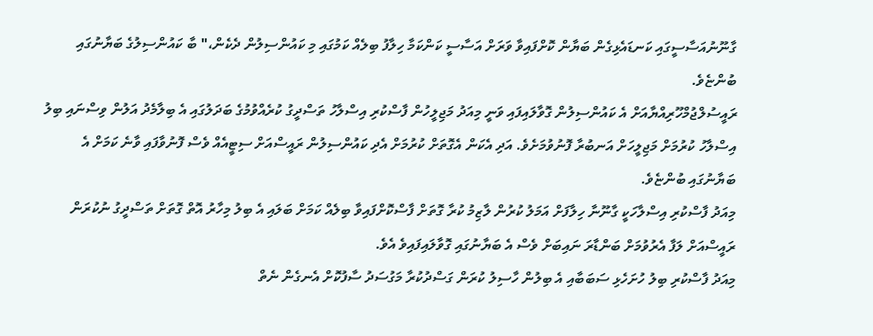ގާނޫނުއަސާސީގައި ކަނޑައެޅިގެން ބަޔާން ކޮށްފައިވާ ވަރަށް އަސާސީ ކަންކަމާ ހިލާފު ބިލެއް ކަމުގައި މި ކައުންސިލުން ދެކެން،" ބާ ކައުންސިލުގެ ބަޔާނުގައި ބުންޏެވެ.
ރައީސުލްޖުމްހޫރިއްޔާއަށް އެ ކައުންސިލުން ގޮވާލައިފައި ވަނީ މިއަދު މަޖިލީހުން ފާސްކުރި އިސްލާހު ތަސްދީގު ކުރެއްވުމުގެ ބަދަލުގައި އެ ބިލާމެދު އަލުން ވިސްނައި ބިލު އިސްލާހު ކުރުމަށް މަޖިލީހަށް އަނބުރާ ފޮނުވުމަށެވެ. އަދި އެކަން އެގޮތަށް ކުރުމަށް އެދި ކައުންސިލުން ރައީސްއަށް ސިޓީއެއް ވެސް ފޮނުވާފައި ވާނެ ކަމަށް އެ ބަޔާނުގައި ބުންޏެވެ.
މިއަދު ފާސްކުރި އިސްލާހަކީ ގާނޫނާ ހިލާފަށް އަމަލު ކުރުން ލާޒިމު ކުރާ ގޮތަށް ފާސްކޮށްފައިވާ ބިލެއް ކަމަށް ބަލައި އެ ބިލު މިހާރު އޮތް ގޮތަށް ތަސްދީގު ނުކުރަން ރައީސްއަށް ލަފާ އެރުވުމަށް ބަންޑާރަ ނައިބަށް ވެސް އެ ބަޔާނުގައި ގޮވާލައިފައިވެ އެވެ.
މިއަދު ފާސްކުރި ބިލު ހުށަހެޅި ސަބަބާއި އެ ބިލުން ހާސިލު ކުރަން ގަސްދުކުރާ މަގުސަދު ސާފުކޮށް އެނގެން ނެތް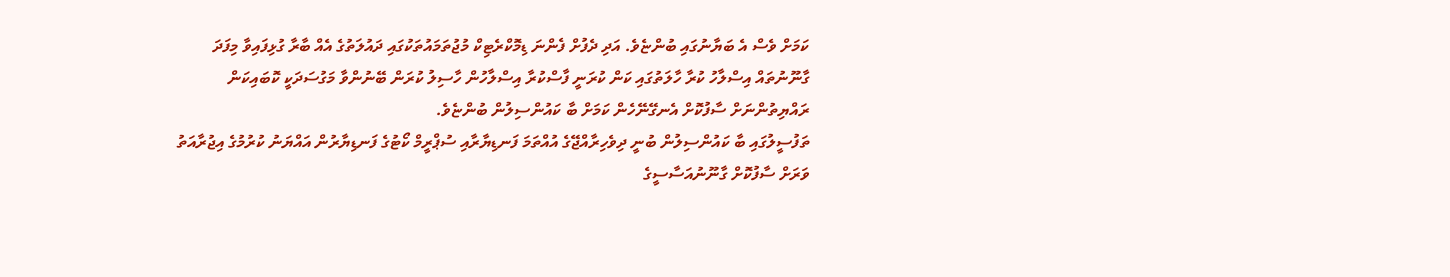ކަމަށް ވެސް އެ ބަޔާނުގައި ބުންޏެވެ. އަދި ދެފުށް ފެންނަ ޑިމޮކްރެޓިކް މުޖުތަމައުތަކުގައި ދައުލަތުގެ އެއް ބާރާ ގުޅިފައިވާ މިފަދަ ގާނޫނުތައް އިސްލާހު ކުރާ ހާލަތުގައި ކަން ކުރަނީ ފާސްކުރާ އިސްލާހުން ހާސިލު ކުރަން ބޭނުންވާ މަގުސަދަކީ ކޮބައިކަން ރައްޔިތުންނަށް ސާފުކޮށް އެނގޭނޭހެން ކަމަށް ބާ ކައުންސިލުން ބުންޏެވެ.
ތަފުސީލުގައި ބާ ކައުންސިލުން ބުނީ ދިވެހިރާއްޖޭގެ އުއްތަމަ ފަނޑިޔާރާއި ސުޕްރީމް ކޯޓުގެ ފަނޑިޔާރުން އައްޔަނު ކުރުމުގެ އިޖުރާއަތު ވަރަށް ސާފުކޮށް ގާނޫނުއަސާސީގެ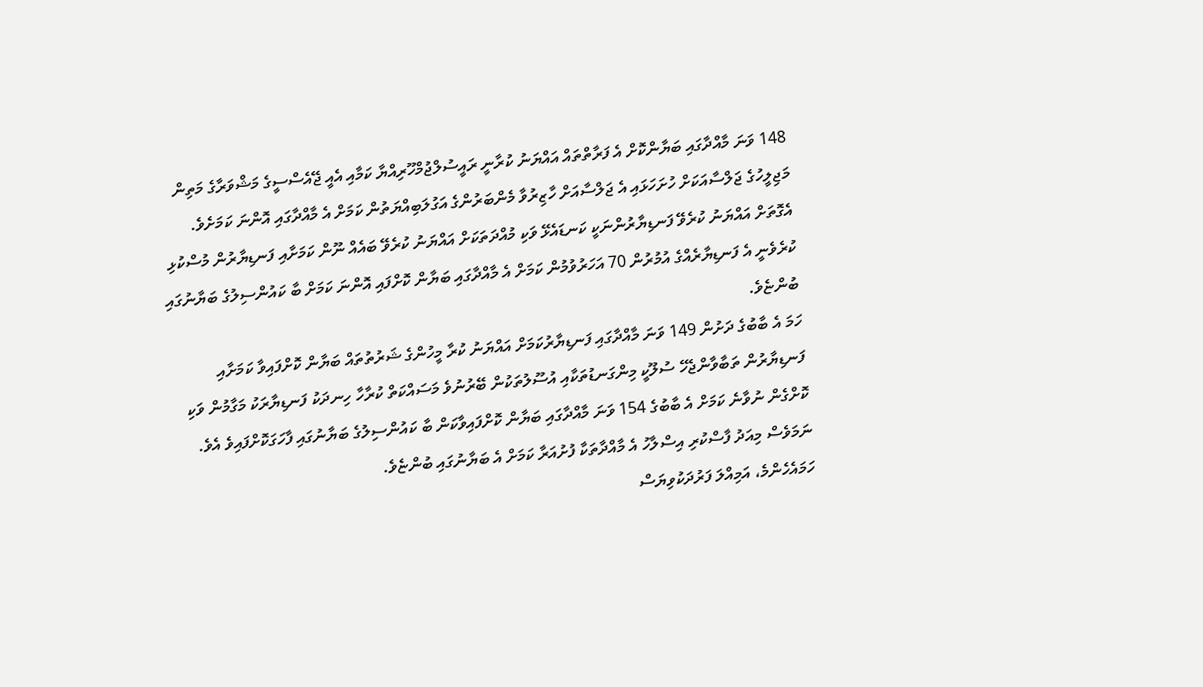148 ވަނަ މާއްދާގައި ބަޔާންކޮށް އެ ފަރާތްތައް އައްޔަނު ކުރާނީ ރައީސުލްޖުމްހޫރިއްޔާ ކަމާއި އެއީ ޖޭއެސްސީގެ މަޝްވަރާގެ މަތިން މަޖިލީހުގެ ޖަލްސާއަކަށް ހުށަހަޅައި އެ ޖަލްސާއަށް ހާޒިރުވާ މެންބަރުންގެ އަގުލަބިއްޔަތުން ކަމަށް އެ މާއްދާގައި އޮންނަ ކަމަށެވެ.
އެގޮތަށް އައްޔަނު ކުރެވޭ ފަނޑިޔާރުންނަކީ ކަނޑައެޅޭ ވަކި މުއްދަތަކަށް އައްޔަނު ކުރެވޭ ބައެއް ނޫން ކަމަށާއި ފަނޑިޔާރުން މުސްކުޅި ކުރެވެނީ އެ ފަނޑިޔާރެއްގެ އުމުރުން 70 އަހަރުވުމުން ކަމަށް އެ މާއްދާގައި ބަޔާން ކޮށްފައި އޮންނަ ކަމަށް ބާ ކައުންސިލުގެ ބަޔާނުގައި ބުންޏެވެ.
ހަމަ އެ ބާބުގެ ދަށުން 149 ވަނަ މާއްދާގައި ފަނޑިޔާރުކަމަށް އައްޔަނު ކުރާ މީހުންގެ ޝަރުތުތައް ބަޔާން ކޮށްފައިވާ ކަމަށާއި ފަނޑިޔާރުން ތަބާވާންޖެހޭ ސުލޫކީ މިންގަނޑުތަކާއި އުސޫލުތަކުން ބޭރުނުވެ މަސައްކަތް ކުރާހާ ހިނދަކު ފަނޑިޔާރަކު މަގާމުން ވަކި ކޮށްގެން ނުވާނެ ކަމަށް އެ ބާބުގެ 154 ވަނަ މާއްދާގައި ބަޔާން ކޮށްފައިވާކަން ބާ ކައުންސިލުގެ ބަޔާނުގައި ފާހަގަކޮށްފައިވެ އެވެ.
ނަމަވެސް މިއަދު ފާސްކުރި އިސްލާހު އެ މާއްދާތަކާ ފުށުއަރާ ކަމަށް އެ ބަޔާނުގައި ބުންޏެވެ.
ހަމައެހެންމެ، އަމިއްލަ ފަރުދަކުވިޔަސް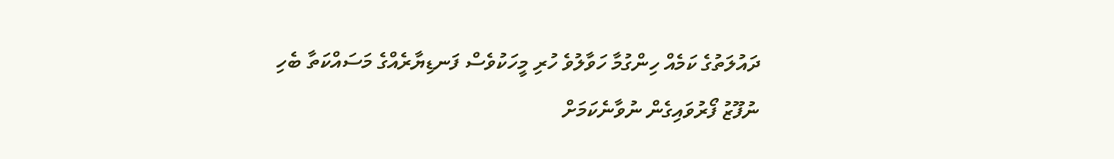ދައުލަތުގެ ކަމެއް ހިންގުމާ ހަވާލުވެ ހުރި މީހަކުވެސް ފަނޑިޔާރެއްގެ މަސައްކަތާ ބެހި ނުފޫޒު ފޯރުވައިގެން ނުވާނެކަމަށް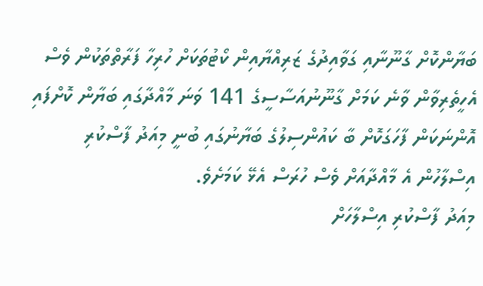ބަޔާންކޮށް ގާނޫނާއި ގަވާއިދުގެ ޒަރިއްޔާއިން ކޯޓުތަކަށް ހުރިހާ ފަރާތްތަކުން ވެސް އެހީތެރިވާން ވާނެ ކަމަށް ގާނޫނުއަސާސީގެ 141 ވަނަ މާއްދާގައި ބަޔާން ކޮށްފައި އޮންނަކަން ފާހަގަކޮށް ބާ ކައުންސިލުގެ ބަޔާނުގައި ބުނީ މިއަދު ފާސްކުރި އިސްލާހުން އެ މާއްދާއަށް ވެސް ހުރަސް އެޅޭ ކަމަށެވެ.
މިއަދު ފާސްކުރި އިސްލާހަށް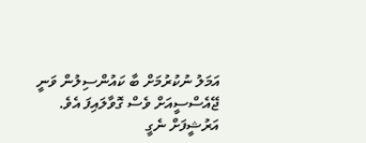އަމަލު ނުކުރުމަށް ބާ ކައުންސިލުން ވަނީ ޖޭއެސްސީއަށް ވެސް ގޮވާލައިފަ އެވެ.
އަރުޝީފަށް ނެގީ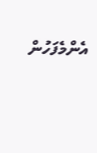އެންމެފަހުން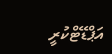އަޕްޑޭޓްކުރީ